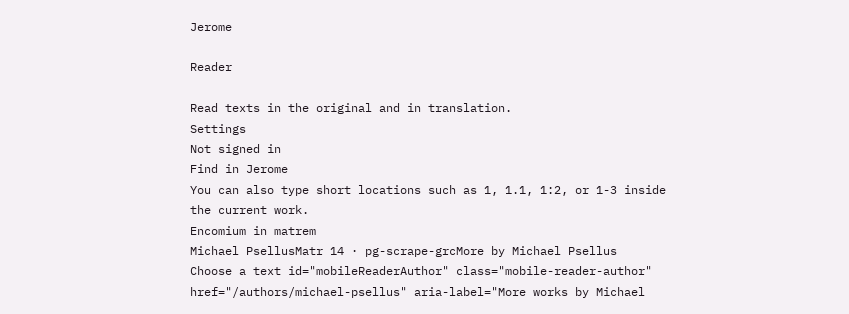Jerome

Reader

Read texts in the original and in translation.
Settings
Not signed in
Find in Jerome
You can also type short locations such as 1, 1.1, 1:2, or 1-3 inside the current work.
Encomium in matrem
Michael PsellusMatr 14 · pg-scrape-grcMore by Michael Psellus
Choose a text id="mobileReaderAuthor" class="mobile-reader-author" href="/authors/michael-psellus" aria-label="More works by Michael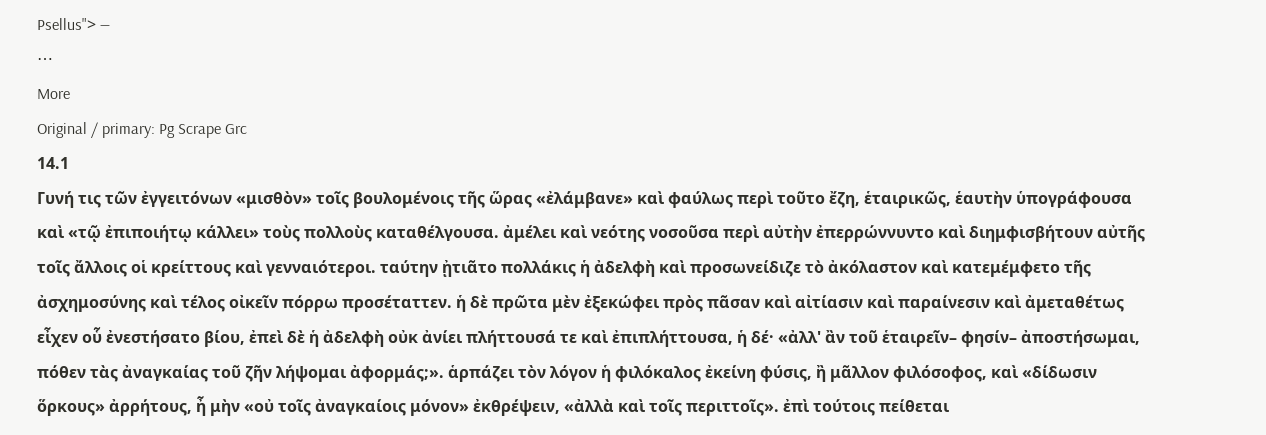Psellus"> —
⋯
More
Original / primary: Pg Scrape Grc
14.1
Γυνή τις τῶν ἐγγειτόνων «μισθὸν» τοῖς βουλομένοις τῆς ὥρας «ἐλάμβανε» καὶ φαύλως περὶ τοῦτο ἔζη, ἑταιρικῶς, ἑαυτὴν ὑπογράφουσα καὶ «τῷ ἐπιποιήτῳ κάλλει» τοὺς πολλοὺς καταθέλγουσα. ἀμέλει καὶ νεότης νοσοῦσα περὶ αὐτὴν ἐπερρώννυντο καὶ διημφισβήτουν αὐτῆς τοῖς ἄλλοις οἱ κρείττους καὶ γενναιότεροι. ταύτην ᾐτιᾶτο πολλάκις ἡ ἀδελφὴ καὶ προσωνείδιζε τὸ ἀκόλαστον καὶ κατεμέμφετο τῆς ἀσχημοσύνης καὶ τέλος οἰκεῖν πόρρω προσέταττεν. ἡ δὲ πρῶτα μὲν ἐξεκώφει πρὸς πᾶσαν καὶ αἰτίασιν καὶ παραίνεσιν καὶ ἀμεταθέτως εἶχεν οὗ ἐνεστήσατο βίου, ἐπεὶ δὲ ἡ ἀδελφὴ οὐκ ἀνίει πλήττουσά τε καὶ ἐπιπλήττουσα, ἡ δέ· «ἀλλ' ἂν τοῦ ἑταιρεῖν– φησίν– ἀποστήσωμαι, πόθεν τὰς ἀναγκαίας τοῦ ζῆν λήψομαι ἀφορμάς;». ἁρπάζει τὸν λόγον ἡ φιλόκαλος ἐκείνη φύσις, ἢ μᾶλλον φιλόσοφος, καὶ «δίδωσιν ὅρκους» ἀρρήτους, ἦ μὴν «οὐ τοῖς ἀναγκαίοις μόνον» ἐκθρέψειν, «ἀλλὰ καὶ τοῖς περιττοῖς». ἐπὶ τούτοις πείθεται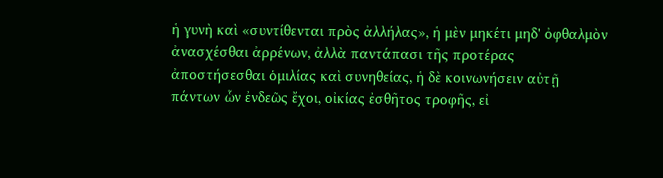ἡ γυνὴ καὶ «συντίθενται πρὸς ἀλλήλας», ἡ μὲν μηκέτι μηδ' ὀφθαλμὸν ἀνασχέσθαι ἀρρένων, ἀλλὰ παντάπασι τῆς προτέρας ἀποστήσεσθαι ὁμιλίας καὶ συνηθείας, ἡ δὲ κοινωνήσειν αὐτῇ πάντων ὧν ἐνδεῶς ἔχοι, οἰκίας ἐσθῆτος τροφῆς, εἰ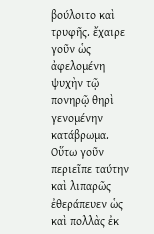βούλοιτο καὶ τρυφῆς. ἔχαιρε γοῦν ὡς ἀφελομένη ψυχὴν τῷ πονηρῷ θηρὶ γενομένην κατάβρωμα. Οὕτω γοῦν περιεῖπε ταύτην καὶ λιπαρῶς ἐθεράπευεν ὡς καὶ πολλὰς ἐκ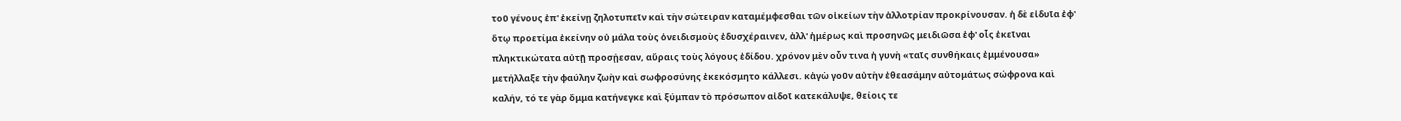τοῦ γένους ἐπ' ἐκείνῃ ζηλοτυπεῖν καὶ τὴν σώτειραν καταμέμφεσθαι τῶν οἰκείων τὴν ἀλλοτρίαν προκρίνουσαν. ἡ δὲ εἰδυῖα ἐφ' ὅτῳ προετίμα ἐκείνην οὐ μάλα τοὺς ὀνειδισμοὺς ἐδυσχέραινεν, ἀλλ' ἡμέρως καὶ προσηνῶς μειδιῶσα ἐφ' οἷς ἐκεῖναι πληκτικώτατα αὐτῇ προσῄεσαν, αὔραις τοὺς λόγους ἐδίδου. χρόνον μὲν οὖν τινα ἡ γυνὴ «ταῖς συνθήκαις ἐμμένουσα» μετήλλαξε τὴν φαύλην ζωὴν καὶ σωφροσύνης ἐκεκόσμητο κάλλεσι. κἀγὼ γοῦν αὐτὴν ἐθεασάμην αὐτομάτως σώφρονα καὶ καλήν, τό τε γὰρ ὄμμα κατήνεγκε καὶ ξύμπαν τὸ πρόσωπον αἰδοῖ κατεκάλυψε, θείοις τε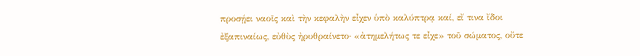προσῄει ναοῖς καὶ τὴν κεφαλὴν εἶχεν ὑπὸ καλύπτρᾳ καί, εἴ τινα ἴδοι ἐξαπιναίως, εὐθὺς ἠρυθραίνετο· «ἀτημελήτως τε εἶχε» τοῦ σώματος, οὔτε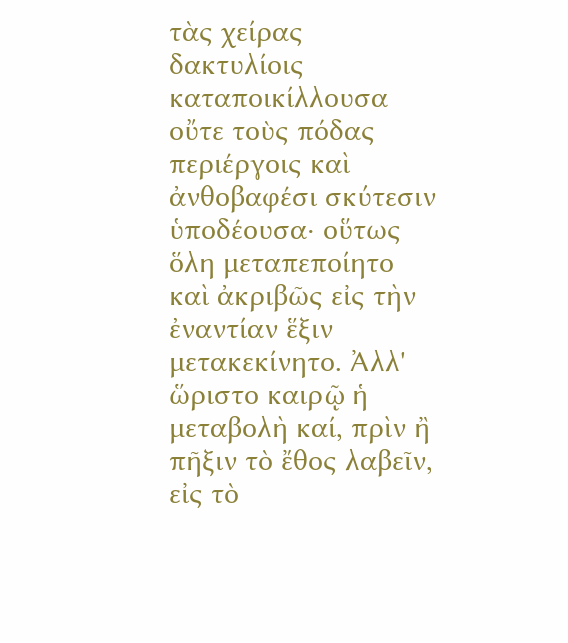τὰς χείρας δακτυλίοις καταποικίλλουσα οὔτε τοὺς πόδας περιέργοις καὶ ἀνθοβαφέσι σκύτεσιν ὑποδέουσα· οὕτως ὅλη μεταπεποίητο καὶ ἀκριβῶς εἰς τὴν ἐναντίαν ἕξιν μετακεκίνητο. Ἀλλ' ὥριστο καιρῷ ἡ μεταβολὴ καί, πρὶν ἢ πῆξιν τὸ ἔθος λαβεῖν, εἰς τὸ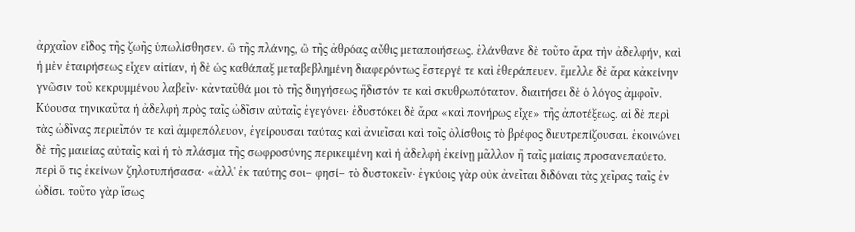ἀρχαῖον εἶδος τῆς ζωῆς ὑπωλίσθησεν. ὢ τῆς πλάνης, ὢ τῆς ἀθρόας αὖθις μεταποιήσεως. ἐλάνθανε δὲ τοῦτο ἄρα τὴν ἀδελφήν, καὶ ἡ μὲν ἑταιρήσεως εἶχεν αἰτίαν, ἡ δὲ ὡς καθάπαξ μεταβεβλημένη διαφερόντως ἔστεργέ τε καὶ ἐθεράπευεν. ἔμελλε δὲ ἄρα κἀκείνην γνῶσιν τοῦ κεκρυμμένου λαβεῖν· κἀνταῦθά μοι τὸ τῆς διηγήσεως ἥδιστόν τε καὶ σκυθρωπότατον. διαιτήσει δὲ ὁ λόγος ἀμφοῖν. Κύουσα τηνικαῦτα ἡ ἀδελφὴ πρὸς ταῖς ὠδῖσιν αὐταῖς ἐγεγόνει· ἐδυστόκει δὲ ἄρα «καὶ πονήρως εἶχε» τῆς ἀποτέξεως. αἱ δὲ περὶ τὰς ὠδῖνας περιεῖπόν τε καὶ ἀμφεπόλευον, ἐγείρουσαι ταύτας καὶ ἀνιεῖσαι καὶ τοῖς ὀλίσθοις τὸ βρέφος διευτρεπίζουσαι. ἐκοινώνει δὲ τῆς μαιείας αὐταῖς καὶ ἡ τὸ πλάσμα τῆς σωφροσύνης περικειμένη καὶ ἡ ἀδελφὴ ἐκείνῃ μᾶλλον ἢ ταῖς μαίαις προσανεπαύετο. περὶ ὅ τις ἐκείνων ζηλοτυπήσασα· «ἀλλ' ἐκ ταύτης σοι– φησί– τὸ δυστοκεῖν· ἐγκύοις γὰρ οὐκ ἀνεῖται διδόναι τὰς χεῖρας ταῖς ἐν ὠδίσι. τοῦτο γὰρ ἴσως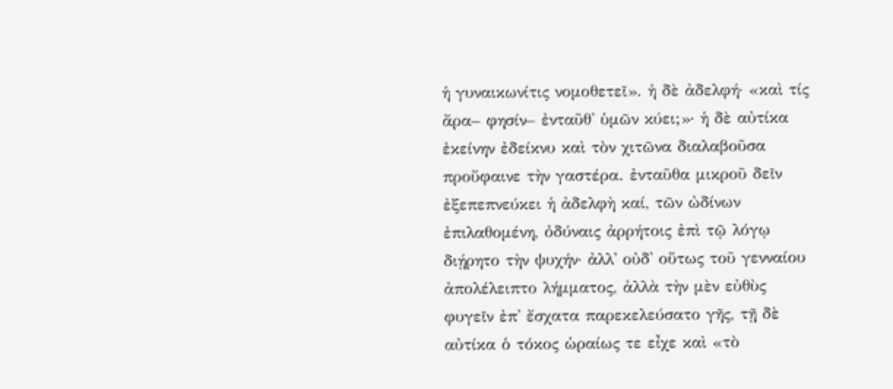ἡ γυναικωνίτις νομοθετεῖ». ἡ δὲ ἀδελφή· «καὶ τίς ἄρα– φησίν– ἐνταῦθ' ὑμῶν κύει;»· ἡ δὲ αὐτίκα ἐκείνην ἐδείκνυ καὶ τὸν χιτῶνα διαλαβοῦσα προὔφαινε τὴν γαστέρα. ἐνταῦθα μικροῦ δεῖν ἐξεπεπνεύκει ἡ ἀδελφὴ καί, τῶν ὠδίνων ἐπιλαθομένη, ὀδύναις ἀρρήτοις ἐπὶ τῷ λόγῳ διῄρητο τὴν ψυχήν· ἀλλ' οὐδ' οὕτως τοῦ γενναίου ἀπολέλειπτο λήμματος, ἀλλὰ τὴν μὲν εὐθὺς φυγεῖν ἐπ' ἔσχατα παρεκελεύσατο γῆς, τῇ δὲ αὐτίκα ὁ τόκος ὡραίως τε εἶχε καὶ «τὸ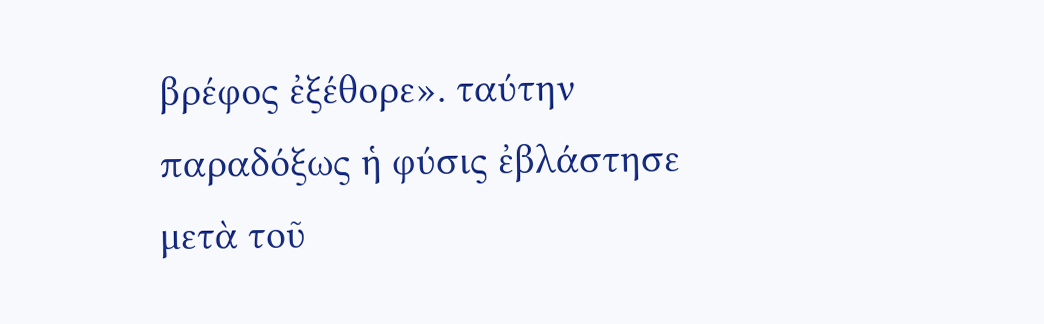βρέφος ἐξέθορε». ταύτην παραδόξως ἡ φύσις ἐβλάστησε μετὰ τοῦ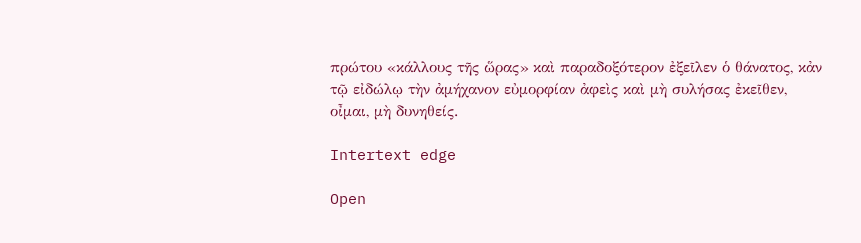πρώτου «κάλλους τῆς ὥρας» καὶ παραδοξότερον ἐξεῖλεν ὁ θάνατος, κἀν τῷ εἰδώλῳ τὴν ἀμήχανον εὐμορφίαν ἀφεὶς καὶ μὴ συλήσας ἐκεῖθεν, οἶμαι, μὴ δυνηθείς.

Intertext edge

Open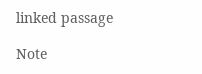linked passage

Note